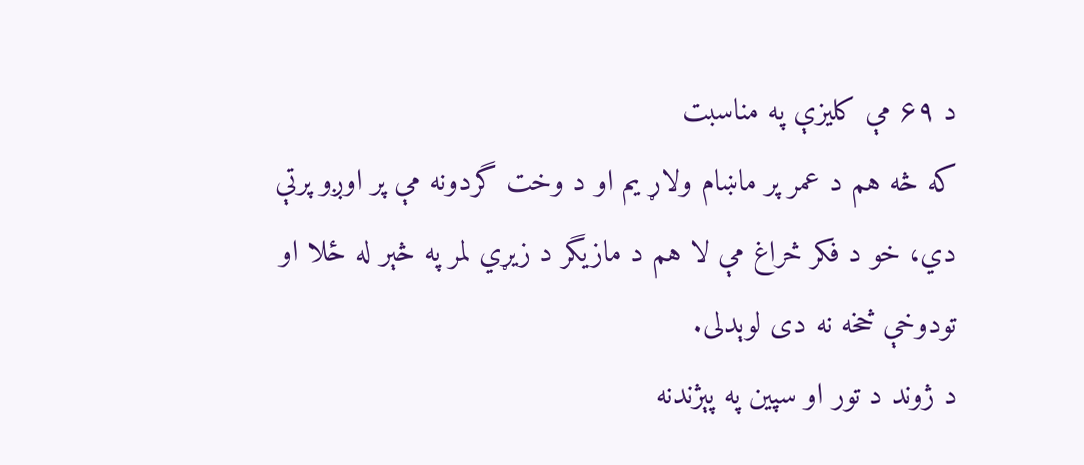د ۶۹ مې کلیزې په مناسبت
که څه هم د عمر پر ماښام ولاړ یم او د وخت گردونه مې پر اوږو پرتې دي، خو د فکر څراغ مې لا هم د مازیگر د زیړي لمر په څېر له ځلا او تودوخې څخه نه دی لوېدلی.
د ژوند د تور او سپین په پېژندنه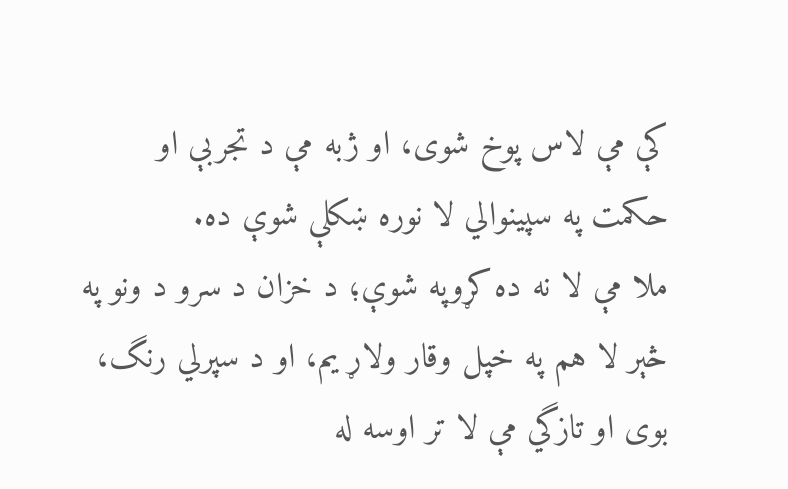کې مې لاس پوخ شوی، او ژبه مې د تجربې او حکمت په سپینوالي لا نوره ښکلې شوې ده.
ملا مې لا نه ده کړوپه شوې؛ د خزان د سرو د ونو په څېر لا هم په خپل وقار ولاړ یم، او د سپرلي رنگ، بوی او تازگي مې لا تر اوسه له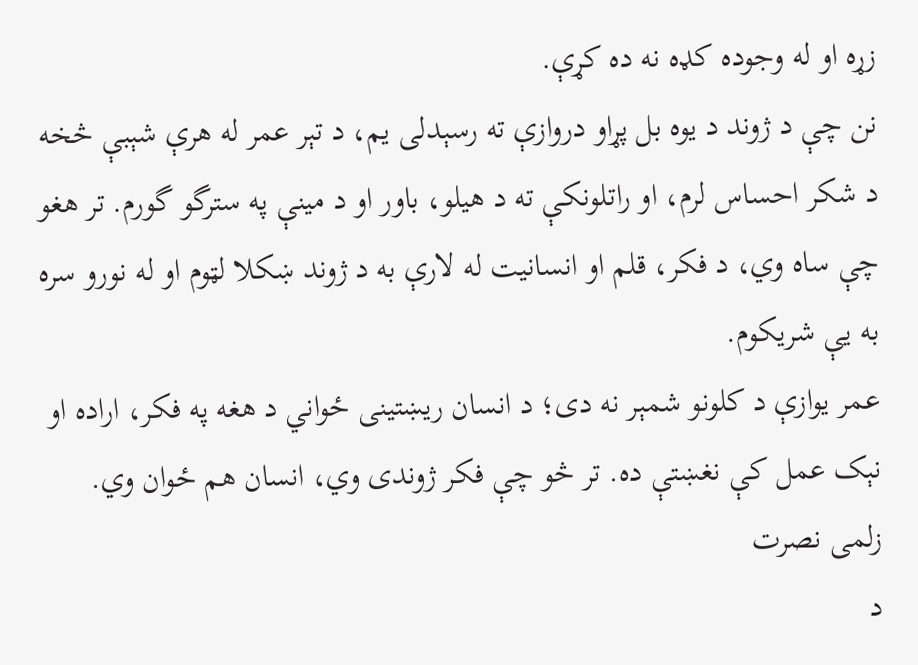زړه او له وجوده کډه نه ده کړې.
نن چې د ژوند د یوه بل پړاو دروازې ته رسېدلی یم، د تېر عمر له هرې شېبې څخه د شکر احساس لرم، او راتلونکې ته د هیلو، باور او د مینې په سترگو گورم. تر هغو چې ساه وي، د فکر، قلم او انسانیت له لارې به د ژوند ښکلا لټوم او له نورو سره به یې شریکوم.
عمر یوازې د کلونو شمېر نه دی؛ د انسان ریښتینی ځواني د هغه په فکر، اراده او نېک عمل کې نغښتې ده. تر څو چې فکر ژوندی وي، انسان هم ځوان وي.
زلمی نصرت
د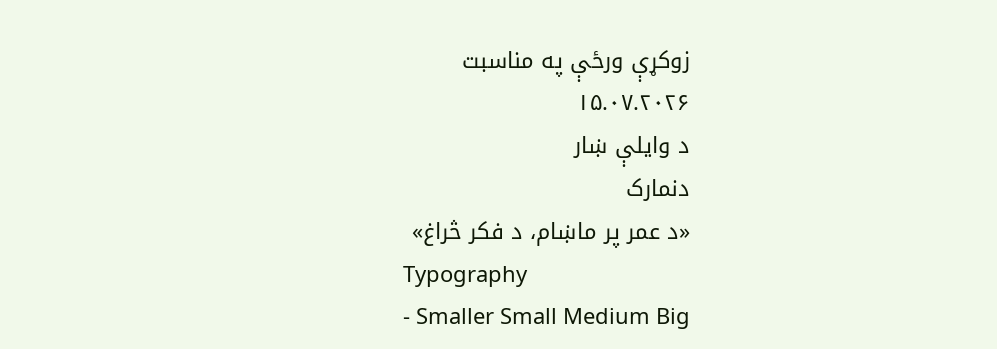زوکړې ورځې په مناسبت
۱۵.۰۷.۲۰۲۶
د وایلې ښار
دنمارک
«د عمر پر ماښام، د فکر څراغ»
Typography
- Smaller Small Medium Big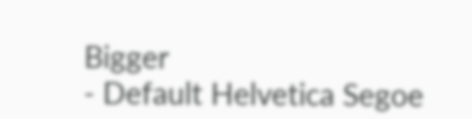Bigger
- Default Helvetica Segoe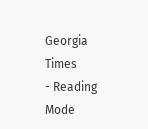Georgia Times
- Reading Mode